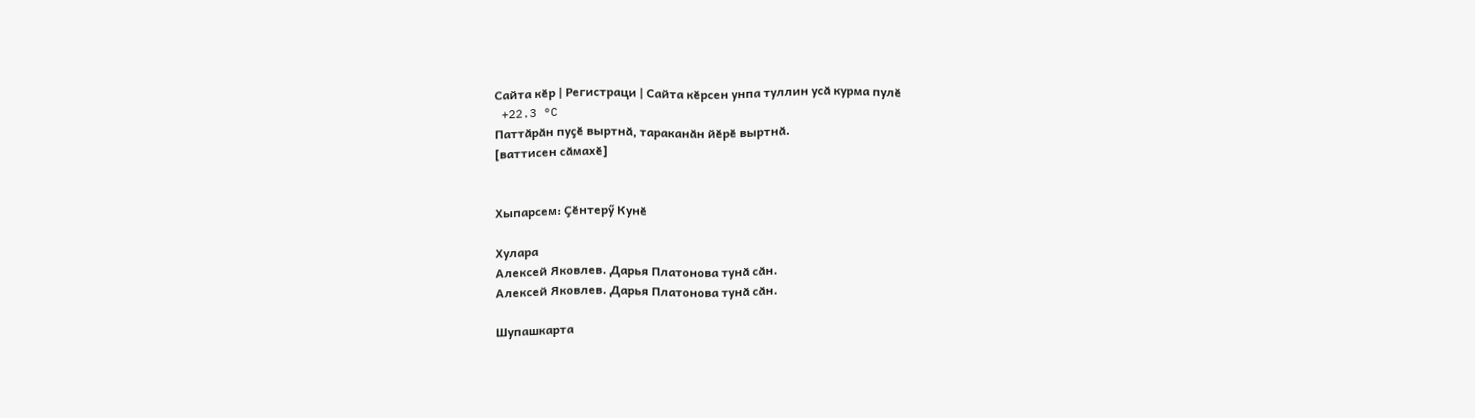Сайта кӗр | Регистраци | Сайта кӗрсен унпа туллин усӑ курма пулӗ
 +22.3 °C
Паттӑрӑн пуҫӗ выртнӑ, тараканӑн йӗрӗ выртнӑ.
[ваттисен сӑмахӗ]


Хыпарсем: Ҫӗнтерӳ Кунӗ

Хулара
Алексей Яковлев. Дарья Платонова тунӑ сӑн.
Алексей Яковлев. Дарья Платонова тунӑ сӑн.

Шупашкарта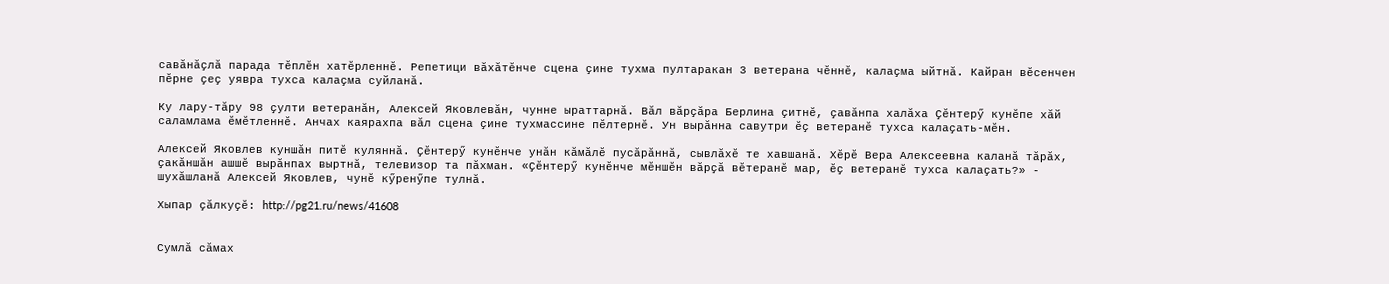савӑнӑҫлӑ парада тӗплӗн хатӗрленнӗ. Репетици вӑхӑтӗнче сцена ҫине тухма пултаракан 3 ветерана чӗннӗ, калаҫма ыйтнӑ. Кайран вӗсенчен пӗрне ҫеҫ уявра тухса калаҫма суйланӑ.

Ку лару-тӑру 98 ҫулти ветеранӑн, Алексей Яковлевӑн, чунне ыраттарнӑ. Вӑл вӑрҫӑра Берлина ҫитнӗ, ҫавӑнпа халӑха Ҫӗнтерӳ кунӗпе хӑй саламлама ӗмӗтленнӗ. Анчах каярахпа вӑл сцена ҫине тухмассине пӗлтернӗ. Ун вырӑнна савутри ӗҫ ветеранӗ тухса калаҫать-мӗн.

Алексей Яковлев куншӑн питӗ куляннӑ. Ҫӗнтерӳ кунӗнче унӑн кӑмӑлӗ пусӑрӑннӑ, сывлӑхӗ те хавшанӑ. Хӗрӗ Вера Алексеевна каланӑ тӑрӑх, ҫакӑншӑн ашшӗ вырӑнпах выртнӑ, телевизор та пӑхман. «Ҫӗнтерӳ кунӗнче мӗншӗн вӑрҫӑ вӗтеранӗ мар, ӗҫ ветеранӗ тухса калаҫать?» - шухӑшланӑ Алексей Яковлев, чунӗ кӳренӳпе тулнӑ.

Хыпар ҫӑлкуҫӗ: http://pg21.ru/news/41608


Сумлӑ сӑмах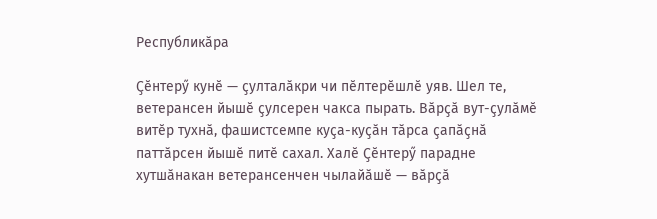Республикӑра

Ҫӗнтерӳ кунӗ — ҫулталӑкри чи пӗлтерӗшлӗ уяв. Шел те, ветерансен йышӗ ҫулсерен чакса пырать. Вӑрҫӑ вут-ҫулӑмӗ витӗр тухнӑ, фашистсемпе куҫа-куҫӑн тӑрса ҫапӑҫнӑ паттӑрсен йышӗ питӗ сахал. Халӗ Ҫӗнтерӳ парадне хутшӑнакан ветерансенчен чылайӑшӗ — вӑрҫӑ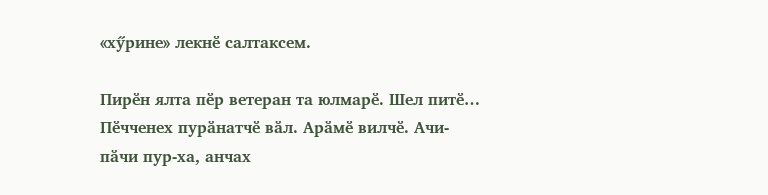«хӳрине» лекнӗ салтаксем.

Пирӗн ялта пӗр ветеран та юлмарӗ. Шел питӗ… Пӗчченех пурӑнатчӗ вӑл. Арӑмӗ вилчӗ. Ачи-пӑчи пур-ха, анчах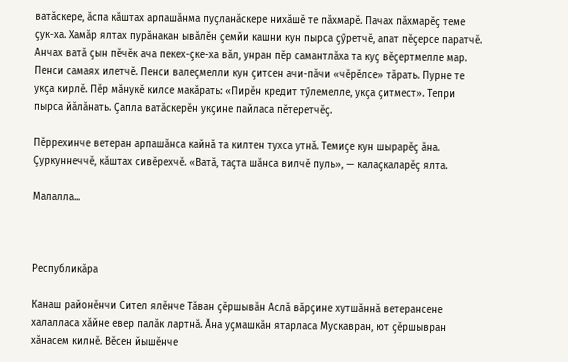ватӑскере, ӑспа кӑштах арпашӑнма пуҫланӑскере нихӑшӗ те пӑхмарӗ. Пачах пӑхмарӗҫ теме ҫук-ха. Хамӑр ялтах пурӑнакан ывӑлӗн ҫемйи кашни кун пырса ҫӳретчӗ, апат пӗҫерсе паратчӗ. Анчах ватӑ ҫын пӗчӗк ача пекех-ҫке-ха вӑл, унран пӗр самантлӑха та куҫ вӗҫертмелле мар. Пенси самаях илетчӗ. Пенси валеҫмелли кун ҫитсен ачи-пӑчи «чӗрӗлсе» тӑрать. Пурне те укҫа кирлӗ. Пӗр мӑнукӗ килсе макӑрать: «Пирӗн кредит тӳлемелле, укҫа ҫитмест». Тепри пырса йӑлӑнать. Ҫапла ватӑскерӗн укҫине пайласа пӗтеретчӗҫ.

Пӗррехинче ветеран арпашӑнса кайнӑ та килтен тухса утнӑ. Темиҫе кун шырарӗҫ ӑна. Ҫуркуннеччӗ, кӑштах сивӗрехчӗ. «Ватӑ, таҫта шӑнса вилчӗ пуль», — калаҫкаларӗҫ ялта.

Малалла...



Республикӑра

Канаш районӗнчи Сител ялӗнче Тӑван ҫӗршывӑн Аслӑ вӑрҫине хутшӑннӑ ветерансене халалласа хӑйне евер палӑк лартнӑ. Ӑна уҫмашкӑн ятарласа Мускавран, ют ҫӗршывран хӑнасем килнӗ. Вӗсен йышӗнче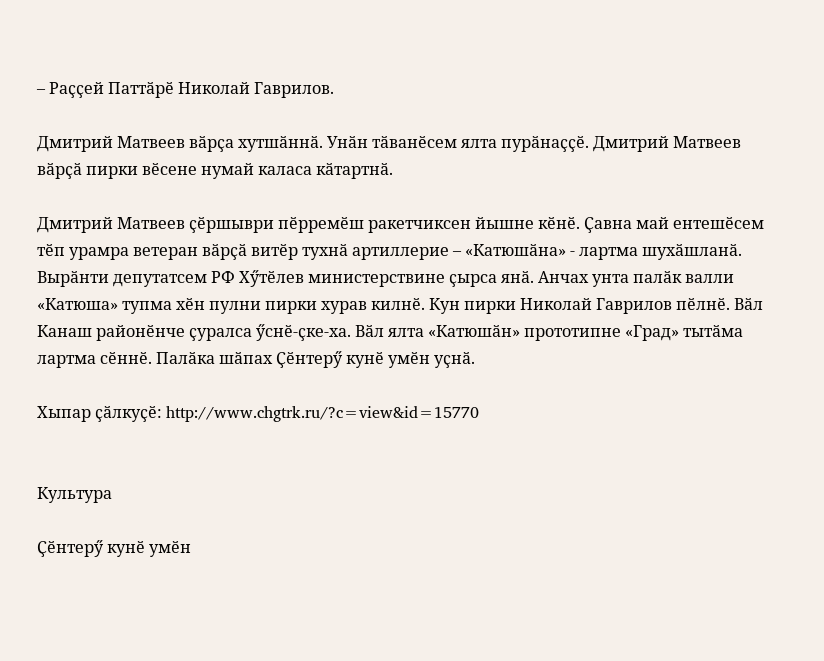– Раҫҫей Паттӑрӗ Николай Гаврилов.

Дмитрий Матвеев вӑрҫа хутшӑннӑ. Унӑн тӑванӗсем ялта пурӑнаҫҫӗ. Дмитрий Матвеев вӑрҫӑ пирки вӗсене нумай каласа кӑтартнӑ.

Дмитрий Матвеев ҫӗршыври пӗрремӗш ракетчиксен йышне кӗнӗ. Ҫавна май ентешӗсем тӗп урамра ветеран вӑрҫӑ витӗр тухнӑ артиллерие – «Катюшӑна» - лартма шухӑшланӑ. Вырӑнти депутатсем РФ Хӳтӗлев министерствине ҫырса янӑ. Анчах унта палӑк валли «Катюша» тупма хӗн пулни пирки хурав килнӗ. Кун пирки Николай Гаврилов пӗлнӗ. Вӑл Канаш районӗнче ҫуралса ӳснӗ-ҫке-ха. Вӑл ялта «Катюшӑн» прототипне «Град» тытӑма лартма сӗннӗ. Палӑка шӑпах Ҫӗнтерӳ кунӗ умӗн уҫнӑ.

Хыпар ҫӑлкуҫӗ: http://www.chgtrk.ru/?c=view&id=15770


Культура

Ҫӗнтерӳ кунӗ умӗн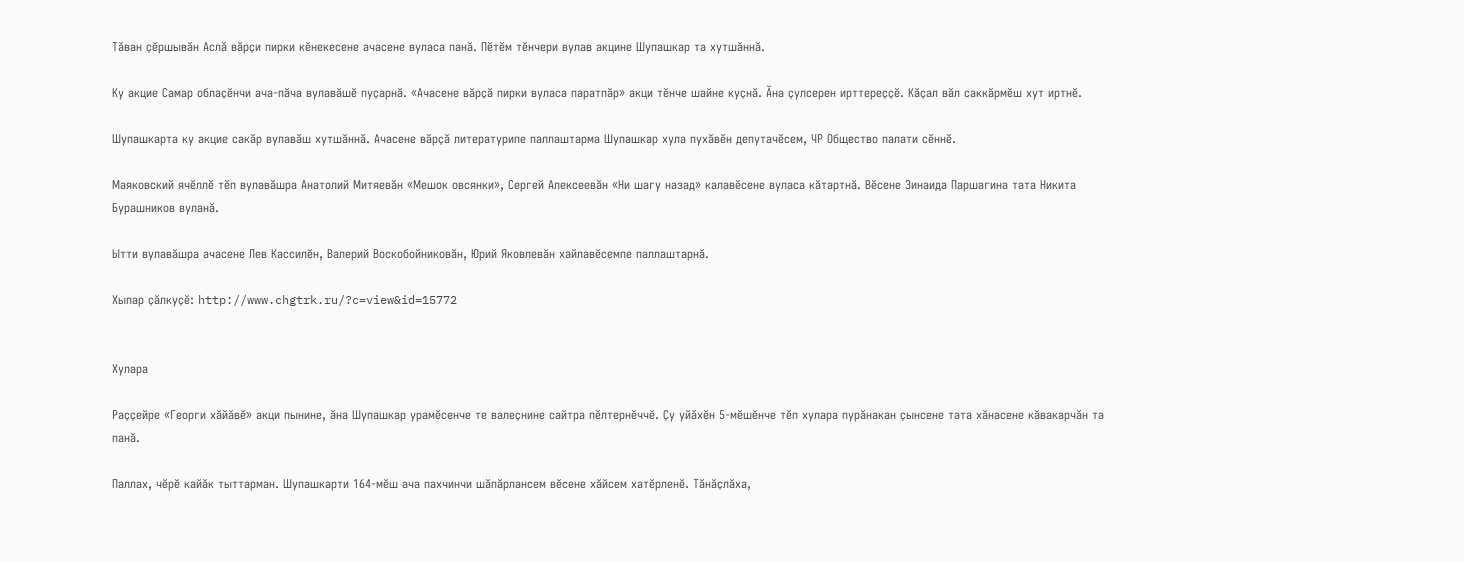Тӑван ҫӗршывӑн Аслӑ вӑрҫи пирки кӗнекесене ачасене вуласа панӑ. Пӗтӗм тӗнчери вулав акцине Шупашкар та хутшӑннӑ.

Ку акцие Самар облаҫӗнчи ача-пӑча вулавӑшӗ пуҫарнӑ. «Ачасене вӑрҫӑ пирки вуласа паратпӑр» акци тӗнче шайне куҫнӑ. Ӑна ҫулсерен ирттереҫҫӗ. Кӑҫал вӑл саккӑрмӗш хут иртнӗ.

Шупашкарта ку акцие сакӑр вулавӑш хутшӑннӑ. Ачасене вӑрҫӑ литературипе паллаштарма Шупашкар хула пухӑвӗн депутачӗсем, ЧР Общество палати сӗннӗ.

Маяковский ячӗллӗ тӗп вулавӑшра Анатолий Митяевӑн «Мешок овсянки», Сергей Алексеевӑн «Ни шагу назад» калавӗсене вуласа кӑтартнӑ. Вӗсене Зинаида Паршагина тата Никита Бурашников вуланӑ.

Ытти вулавӑшра ачасене Лев Кассилӗн, Валерий Воскобойниковӑн, Юрий Яковлевӑн хайлавӗсемпе паллаштарнӑ.

Хыпар ҫӑлкуҫӗ: http://www.chgtrk.ru/?c=view&id=15772


Хулара

Раҫҫейре «Георги хӑйӑвӗ» акци пынине, ӑна Шупашкар урамӗсенче те валеҫнине сайтра пӗлтернӗччӗ. Ҫу уйӑхӗн 5-мӗшӗнче тӗп хулара пурӑнакан ҫынсене тата хӑнасене кӑвакарчӑн та панӑ.

Паллах, чӗрӗ кайӑк тыттарман. Шупашкарти 164-мӗш ача пахчинчи шӑпӑрлансем вӗсене хӑйсем хатӗрленӗ. Тӑнӑҫлӑха,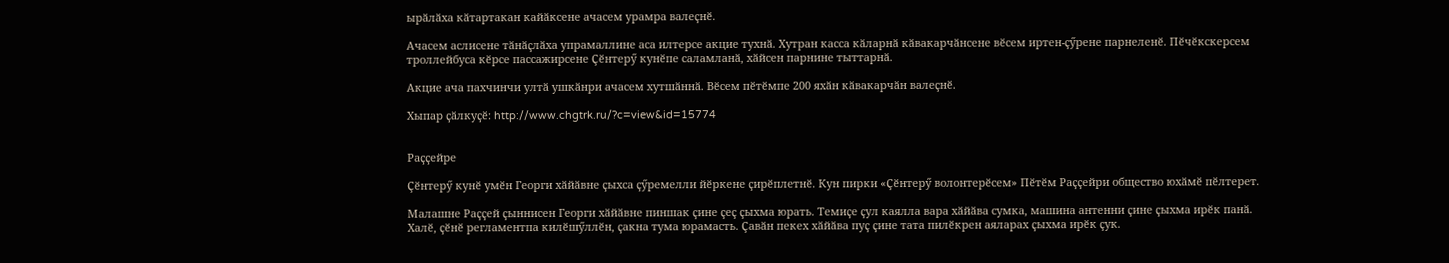ырӑлӑха кӑтартакан кайӑксене ачасем урамра валеҫнӗ.

Ачасем аслисене тӑнӑҫлӑха упрамаллине аса илтерсе акцие тухнӑ. Хутран касса кӑларнӑ кӑвакарчӑнсене вӗсем иртен-ҫӳрене парнеленӗ. Пӗчӗкскерсем троллейбуса кӗрсе пассажирсене Ҫӗнтерӳ кунӗпе саламланӑ, хӑйсен парнине тыттарнӑ.

Акцие ача пахчинчи ултӑ ушкӑнри ачасем хутшӑннӑ. Вӗсем пӗтӗмпе 200 яхӑн кӑвакарчӑн валеҫнӗ.

Хыпар ҫӑлкуҫӗ: http://www.chgtrk.ru/?c=view&id=15774


Раҫҫейре

Ҫӗнтерӳ кунӗ умӗн Георги хӑйӑвне ҫыхса ҫӳремелли йӗркене ҫирӗплетнӗ. Кун пирки «Ҫӗнтерӳ волонтерӗсем» Пӗтӗм Раҫҫейри общество юхӑмӗ пӗлтерет.

Малашне Раҫҫей ҫыннисен Георги хӑйӑвне пиншак ҫине ҫеҫ ҫыхма юрать. Темиҫе ҫул каялла вара хӑйӑва сумка, машина антенни ҫине ҫыхма ирӗк панӑ. Халӗ, ҫӗнӗ регламентпа килӗшӳллӗн, ҫакна тума юрамасть. Ҫавӑн пекех хӑйӑва пуҫ ҫине тата пилӗкрен аяларах ҫыхма ирӗк ҫук.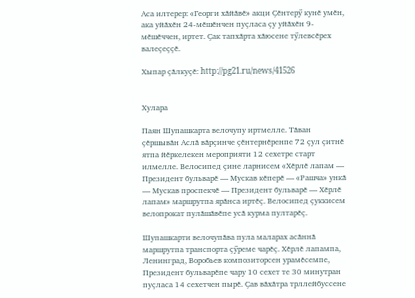Аса илтерер: «Георги хӑйӑвӗ» акци Ҫӗнтерӳ кунӗ умӗн, ака уйӑхӗн 24-мӗшӗнчен пуҫласа ҫу уйӑхӗн 9-мӗшӗччен, иртет. Ҫак тапхӑрта хӑюсене тӳлевсӗрех валеҫеҫҫӗ.

Хыпар ҫӑлкуҫӗ: http://pg21.ru/news/41526


Хулара

Паян Шупашкарта велочупу иртмелле. Тӑван ҫӗршывӑн Аслӑ вӑрҫинче ҫӗнтернӗренпе 72 ҫул ҫитнӗ ятпа йӗркелекен мероприяти 12 сехетре старт илмелле. Велосипед ҫине ларнисем «Хӗрлӗ лапам — Президент бульварӗ — Мускав кӗперӗ — «Рашча» ункӑ — Мускав проспекчӗ — Президент бульварӗ — Хӗрлӗ лапам» маршрутпа ярӑнса иртӗҫ. Велосипед ҫуккисем велопрокат пулӑшӑвӗпе усӑ курма пултарӗҫ.

Шупашкарти велочупӑва пула маларах асӑннӑ маршрутпа транспорта ҫӳреме чарӗҫ. Хӗрлӗ лапампа, Ленинград, Воробьев композиторсен урамӗсемпе, Президент бульварӗпе чару 10 сехет те 30 минутран пуҫласа 14 сехетчен пырӗ. Ҫав вӑхӑтра трллейбуссене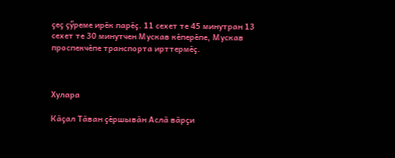ҫеҫ ҫӳреме ирӗк парӗҫ. 11 сехет те 45 минутран 13 сехет те 30 минутчен Мускав кӗперӗпе, Мускав проспекчӗпе транспорта ирттермӗҫ.



Хулара

Кӑҫал Тӑван ҫӗршывӑн Аслӑ вӑрҫи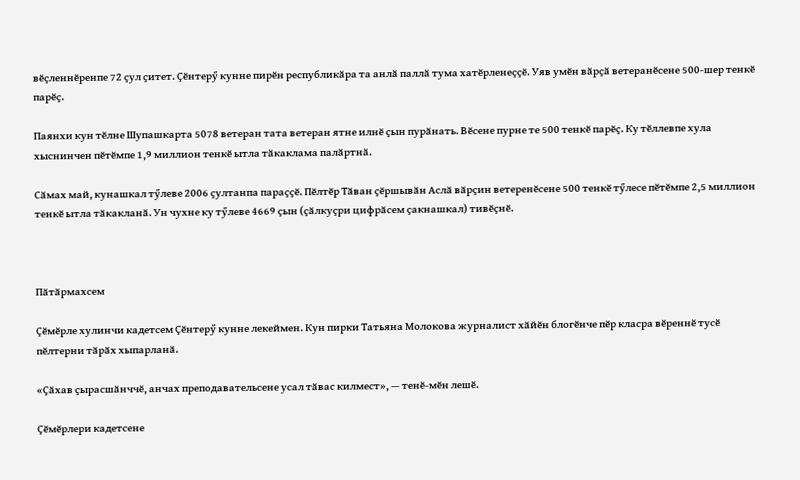вӗҫленнӗренпе 72 ҫул ҫитет. Ҫӗнтерӳ кунне пирӗн республикӑра та анлӑ паллӑ тума хатӗрленеҫҫӗ. Уяв умӗн вӑрҫӑ ветеранӗсене 500-шер тенкӗ парӗҫ.

Паянхи кун тӗлне Шупашкарта 5078 ветеран тата ветеран ятне илнӗ ҫын пурӑнать. Вӗсене пурне те 500 тенкӗ парӗҫ. Ку тӗллевпе хула хыснинчен пӗтӗмпе 1,9 миллион тенкӗ ытла тӑкаклама палӑртнӑ.

Сӑмах май, кунашкал тӳлеве 2006 ҫултанпа параҫҫӗ. Пӗлтӗр Тӑван ҫӗршывӑн Аслӑ вӑрҫин ветеренӗсене 500 тенкӗ тӳлесе пӗтӗмпе 2,5 миллион тенкӗ ытла тӑкакланӑ. Ун чухне ку тӳлеве 4669 ҫын (ҫӑлкуҫри цифрӑсем ҫакнашкал) тивӗҫнӗ.



Пӑтӑрмахсем

Ҫӗмӗрле хулинчи кадетсем Ҫӗнтерӳ кунне лекеймен. Кун пирки Татьяна Молокова журналист хӑйӗн блогӗнче пӗр класра вӗреннӗ тусӗ пӗлтерни тӑрӑх хыпарланӑ.

«Ҫӑхав ҫырасшӑнччӗ, анчах преподавательсене усал тӑвас килмест», — тенӗ-мӗн лешӗ.

Ҫӗмӗрлери кадетсене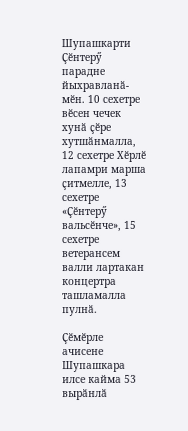Шупашкарти Ҫӗнтерӳ парадне йыхравланӑ-мӗн. 10 сехетре вӗсен чечек хунӑ ҫӗре хутшӑнмалла, 12 сехетре Хӗрлӗ лапамри марша ҫитмелле, 13 сехетре «Ҫӗнтерӳ вальсӗнче», 15 сехетре ветерансем валли лартакан концертра ташламалла пулнӑ.

Ҫӗмӗрле ачисене Шупашкара илсе кайма 53 вырӑнлӑ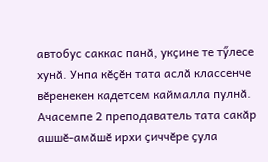автобус саккас панӑ, укҫине те тӳлесе хунӑ. Унпа кӗҫӗн тата аслӑ классенче вӗренекен кадетсем каймалла пулнӑ. Ачасемпе 2 преподаватель тата сакӑр ашшӗ-амӑшӗ ирхи ҫиччӗре ҫула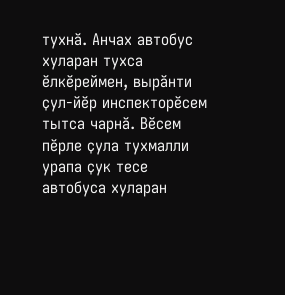тухнӑ. Анчах автобус хуларан тухса ӗлкӗреймен, вырӑнти ҫул-йӗр инспекторӗсем тытса чарнӑ. Вӗсем пӗрле ҫула тухмалли урапа ҫук тесе автобуса хуларан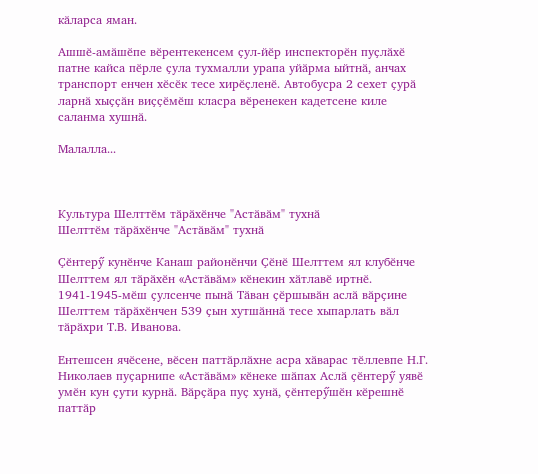кӑларса яман.

Ашшӗ-амӑшӗпе вӗрентекенсем ҫул-йӗр инспекторӗн пуҫлӑхӗ патне кайса пӗрле ҫула тухмалли урапа уйӑрма ыйтнӑ, анчах транспорт енчен хӗсӗк тесе хирӗҫленӗ. Автобусра 2 сехет ҫурӑ ларнӑ хыҫҫӑн виҫҫӗмӗш класра вӗренекен кадетсене киле саланма хушнӑ.

Малалла...



Культура Шелттӗм тӑрӑхӗнче "Астӑвӑм" тухнӑ
Шелттӗм тӑрӑхӗнче "Астӑвӑм" тухнӑ

Ҫӗнтерӳ кунӗнче Канаш районӗнчи Ҫӗнӗ Шелттем ял клубӗнче Шелттем ял тӑрӑхӗн «Астӑвӑм» кӗнекин хӑтлавӗ иртнӗ. 1941-1945-мӗш ҫулсенче пынӑ Тӑван ҫӗршывӑн аслӑ вӑрҫине Шелттем тӑрӑхӗнчен 539 ҫын хутшӑннӑ тесе хыпарлать вӑл тӑрӑхри Т.В. Иванова.

Ентешсен ячӗсене, вӗсен паттӑрлӑхне асра хӑварас тӗллевпе Н.Г. Николаев пуҫарнипе «Астӑвӑм» кӗнеке шӑпах Аслӑ ҫӗнтерӳ уявӗ умӗн кун ҫути курнӑ. Вӑрҫӑра пуҫ хунӑ, ҫӗнтерӳшӗн кӗрешнӗ паттӑр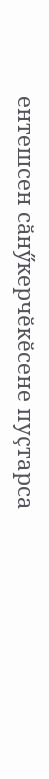ентешсен сӑнӳкерчӗкӗсене пуҫтарса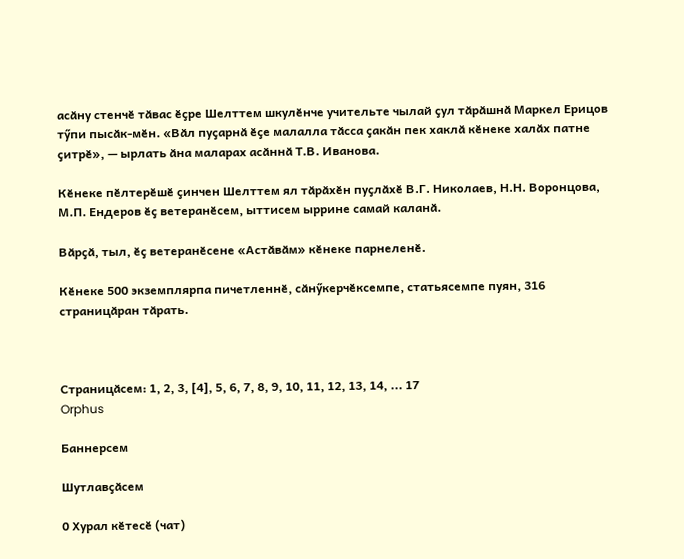асӑну стенчӗ тӑвас ӗҫре Шелттем шкулӗнче учительте чылай ҫул тӑрӑшнӑ Маркел Ерицов тӳпи пысӑк-мӗн. «Вӑл пуҫарнӑ ӗҫе малалла тӑсса ҫакӑн пек хаклӑ кӗнеке халӑх патне ҫитрӗ», — ырлать ӑна маларах асӑннӑ Т.В. Иванова.

Кӗнеке пӗлтерӗшӗ ҫинчен Шелттем ял тӑрӑхӗн пуҫлӑхӗ В.Г. Николаев, Н.Н. Воронцова, М.П. Ендеров ӗҫ ветеранӗсем, ыттисем ыррине самай каланӑ.

Вӑрҫӑ, тыл, ӗҫ ветеранӗсене «Астӑвӑм» кӗнеке парнеленӗ.

Кӗнеке 500 экземплярпа пичетленнӗ, сӑнӳкерчӗксемпе, статьясемпе пуян, 316 страницӑран тӑрать.



Страницӑсем: 1, 2, 3, [4], 5, 6, 7, 8, 9, 10, 11, 12, 13, 14, ... 17
Orphus

Баннерсем

Шутлавҫӑсем

0 Хурал кӗтесӗ (чат)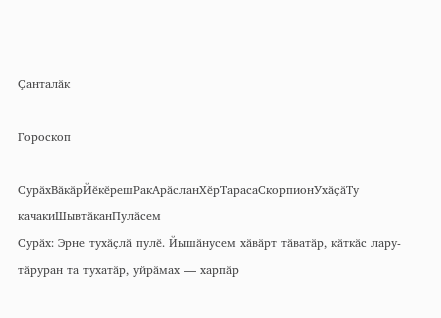Ҫанталӑк

Гороскоп

СурӑхВӑкӑрЙӗкӗрешРакАрӑсланХӗрТарасаСкорпионУхӑҫӑТу качакиШывтӑканПулӑсем
Сурӑх: Эрне тухӑҫлӑ пулӗ. Йышӑнусем хӑвӑрт тӑватӑр, кӑткӑс лару-тӑруран та тухатӑр, уйрӑмах — харпӑр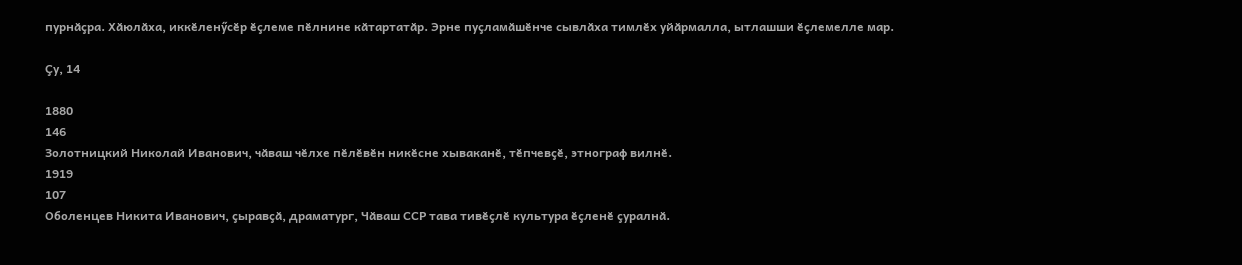пурнӑҫра. Хӑюлӑха, иккӗленӳсӗр ӗҫлеме пӗлнине кӑтартатӑр. Эрне пуҫламӑшӗнче сывлӑха тимлӗх уйӑрмалла, ытлашши ӗҫлемелле мар.

Ҫу, 14

1880
146
Золотницкий Николай Иванович, чӑваш чӗлхе пӗлӗвӗн никӗсне хываканӗ, тӗпчевҫӗ, этнограф вилнӗ.
1919
107
Оболенцев Никита Иванович, ҫыравҫӑ, драматург, Чӑваш ССР тава тивӗҫлӗ культура ӗҫленӗ ҫуралнӑ.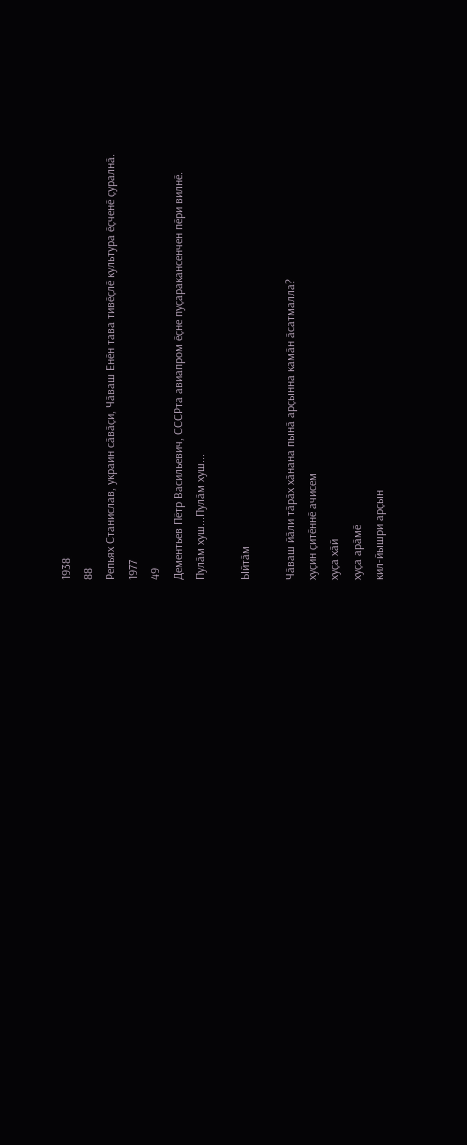1938
88
Репьях Станислав, украин сӑвӑҫи, Чӑваш Енӗн тава тивӗҫлӗ культура ӗҫченӗ ҫуралнӑ.
1977
49
Дементьев Пётр Васильевич, СССРта авиапром ӗҫне пуҫаракансенчен пӗри вилнӗ.
Пулӑм хуш...Пулӑм хуш...

Ыйтӑм

Чӑваш йӑли тӑрӑх хӑнана пынӑ арҫынна камӑн ӑсатмалла?
хуҫин ҫитӗннӗ ачисем
хуҫа хӑй
хуҫа арӑмӗ
кил-йышри арҫын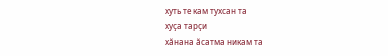хуть те кам тухсан та
хуҫа тарҫи
хӑнана ӑсатма никам та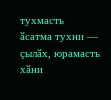тухмасть
ӑсатма тухни — ҫылӑх, юрамасть
хӑни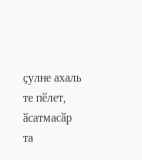ҫулне ахаль те пӗлет, ӑсатмасӑр та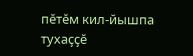пӗтӗм кил-йышпа тухаҫҫӗ